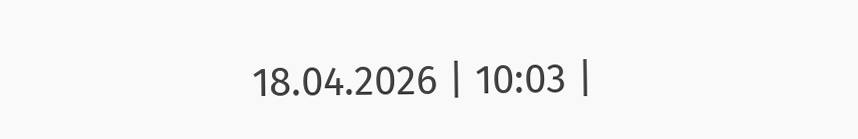18.04.2026 | 10:03 |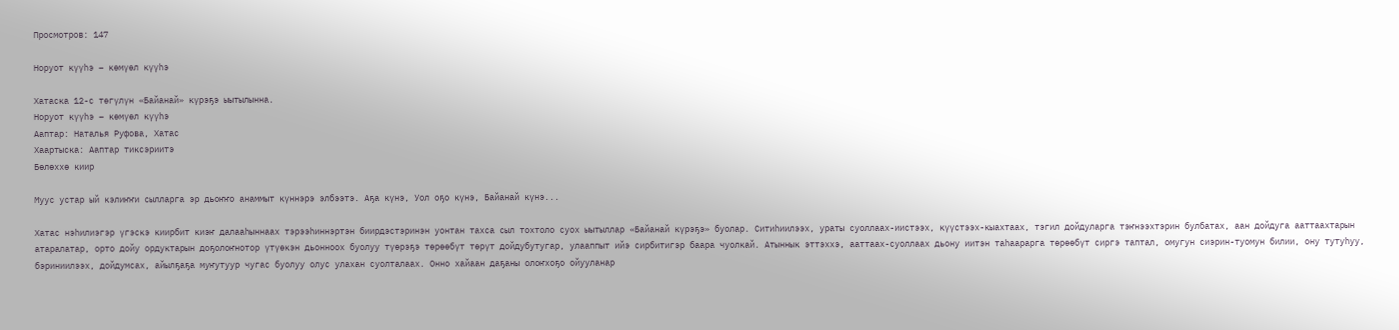Просмотров: 147

Норуот күүһэ – көмүөл күүһэ

Хатаска 12-с төгүлүн «Байанай» күрэҕэ ыытылынна.
Норуот күүһэ – көмүөл күүһэ
Ааптар: Наталья Руфова, Хатас
Хаартыска: Ааптар тиксэриитэ
Бөлөххө киир

Муус устар ый кэлиҥҥи сылларга эр дьоҥҥо анаммыт күннэрэ элбээтэ. Аҕа күнэ, Уол оҕо күнэ, Байанай күнэ...

Хатас нэһилиэгэр үгэскэ киирбит киэҥ далааһыннаах тэрээһиннэртэн биирдэстэринэн уонтан тахса сыл тохтоло суох ыытыллар «Байанай күрэҕэ» буолар. Ситиһиилээх, ураты суоллаах-иистээх, күүстээх-кыахтаах, тэгил дойдуларга тэҥнээхтэрин булбатах, аан дойдуга ааттаахтарын атаралатар, орто дойу ордуктарын доҕолоҥнотор үтүөкэн дьонноох буолуу түөрэҕэ төрөөбүт төрүт дойдубутугар, улааппыт ийэ сирбитигэр баара чуолкай. Атыннык эттэххэ, ааттаах-суоллаах дьону иитэн таһаарарга төрөөбүт сиргэ таптал, омугун сиэрин-туомун билии, ону тутуһуу, бэриниилээх, дойдумсах, айылҕаҕа муҥутуур чугас буолуу олус улахан суолталаах. Онно хайаан даҕаны олоҥхоҕо ойууланар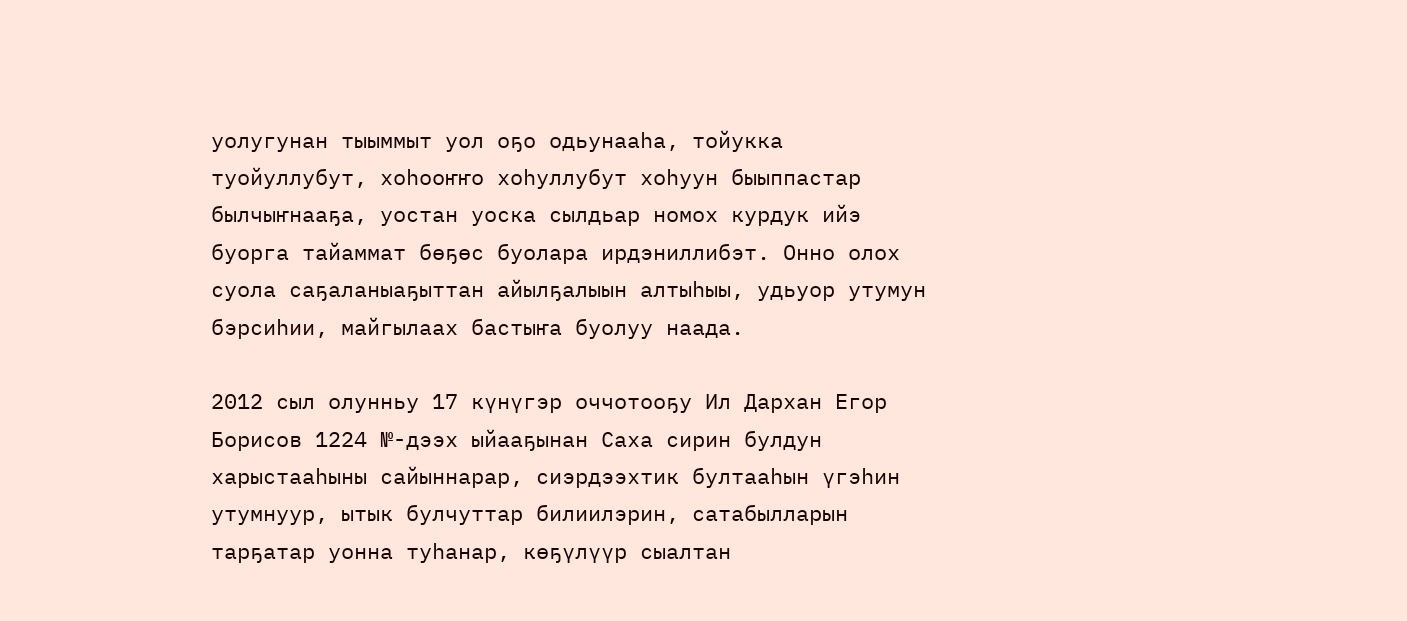уолугунан тыыммыт уол оҕо одьунааһа, тойукка туойуллубут, хоһооҥҥо хоһуллубут хоһуун быыппастар былчыҥнааҕа, уостан уоска сылдьар номох курдук ийэ буорга тайаммат бөҕөс буолара ирдэниллибэт. Онно олох суола саҕаланыаҕыттан айылҕалыын алтыһыы, удьуор утумун бэрсиһии, майгылаах бастыҥа буолуу наада.

2012 сыл олунньу 17 күнүгэр оччотооҕу Ил Дархан Егор Борисов 1224 №-дээх ыйааҕынан Саха сирин булдун харыстааһыны сайыннарар, сиэрдээхтик бултааһын үгэһин утумнуур, ытык булчуттар билиилэрин, сатабылларын тарҕатар уонна туһанар, көҕүлүүр сыалтан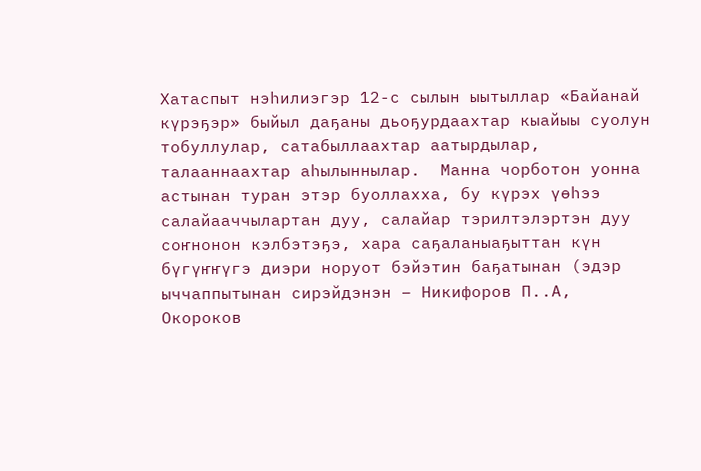Хатаспыт нэһилиэгэр 12-с сылын ыытыллар «Байанай күрэҕэр» быйыл даҕаны дьоҕурдаахтар кыайыы суолун тобуллулар, сатабыллаахтар аатырдылар, талааннаахтар аһылыннылар.  Манна чорботон уонна астынан туран этэр буоллахха, бу күрэх үөһээ салайааччылартан дуу, салайар тэрилтэлэртэн дуу соҥнонон кэлбэтэҕэ, хара саҕаланыаҕыттан күн бүгүҥҥүгэ диэри норуот бэйэтин баҕатынан (эдэр ыччаппытынан сирэйдэнэн – Никифоров П..А, Окороков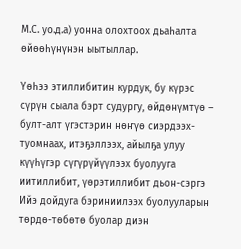М.С. уо.д.а) уонна олохтоох дьаһалта өйөөһүнүнэн ыытыллар.

Үөһээ этиллибитин курдук, бу күрэс сүрүн сыала бэрт судургу, өйдөнүмтүө – булт-алт үгэстэрин нөҥүө сиэрдээх-туомнаах, итэҕэллээх, айылҕа улуу күүһүгэр сүгүрүйүүлээх буолууга иитиллибит, үөрэтиллибит дьон-сэргэ Ийэ дойдуга бэриниилээх буолууларын төрдө-төбөтө буолар диэн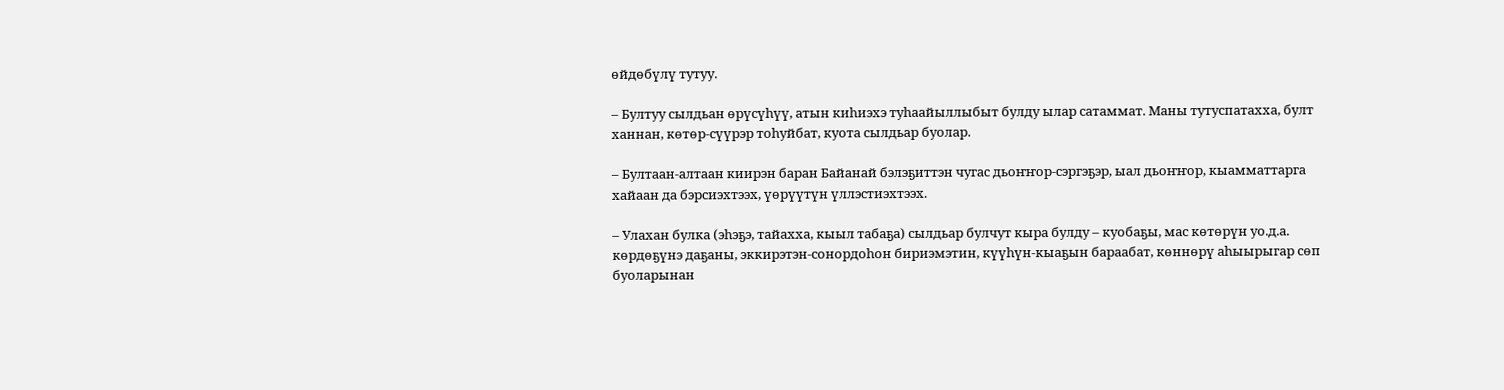өйдөбүлү тутуу.

– Бултуу сылдьан өрүсүһүү, атын киһиэхэ туһаайыллыбыт булду ылар сатаммат. Маны тутуспатахха, булт ханнан, көтөр-сүүрэр тоһуйбат, куота сылдьар буолар.

– Бултаан-алтаан киирэн баран Байанай бэлэҕиттэн чугас дьоҥҥор-сэргэҕэр, ыал дьоҥҥор, кыамматтарга хайаан да бэрсиэхтээх, үөрүүтүн үллэстиэхтээх.

– Улахан булка (эһэҕэ, тайахха, кыыл табаҕа) сылдьар булчут кыра булду – куобаҕы, мас көтөрүн уо.д.а. көрдөҕүнэ даҕаны, эккирэтэн-сонордоһон бириэмэтин, күүһүн-кыаҕын бараабат, көннөрү аһыырыгар сөп буоларынан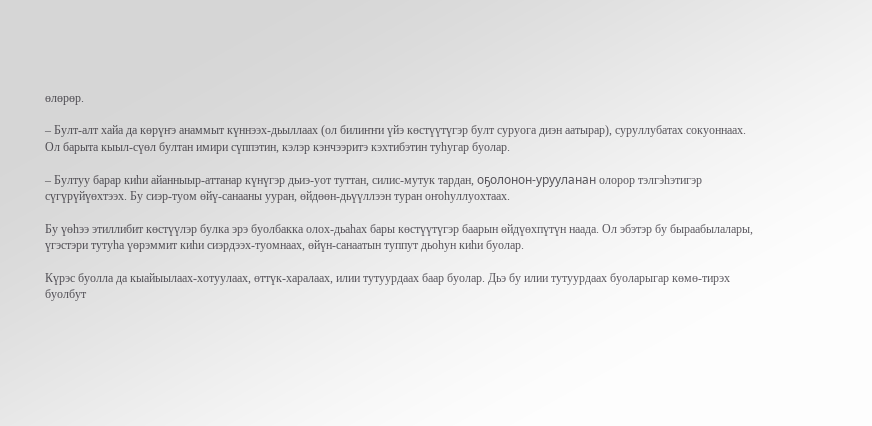өлөрөр.

– Булт-алт хайа да көрүҥэ анаммыт күннээх-дьыллаах (ол билиҥҥи үйэ көстүүтүгэр булт суруога диэн аатырар), суруллубатах сокуоннаах. Ол барыта кыыл-сүөл бултан имири сүппэтин, кэлэр кэнчээритэ кэхтибэтин туһугар буолар.

– Бултуу барар киһи айанныыр-аттанар күнүгэр дьиэ-уот туттан, силис-мутук тардан, оҕолонон-урууланан олорор тэлгэһэтигэр сүгүрүйүөхтээх. Бу сиэр-туом өйү-санааны ууран, өйдөөн-дьүүллээн туран оҥоһуллуохтаах.

Бу үөһээ этиллибит көстүүлэр булка эрэ буолбакка олох-дьаһах бары көстүүтүгэр баарын өйдүөхпүтүн наада. Ол эбэтэр бу быраабылалары, үгэстэри тутуһа үөрэммит киһи сиэрдээх-туомнаах, өйүн-санаатын туппут дьоһун киһи буолар.

Күрэс буолла да кыайыылаах-хотуулаах, өттүк-харалаах, илии тутуурдаах баар буолар. Дьэ бу илии тутуурдаах буоларыгар көмө-тирэх буолбут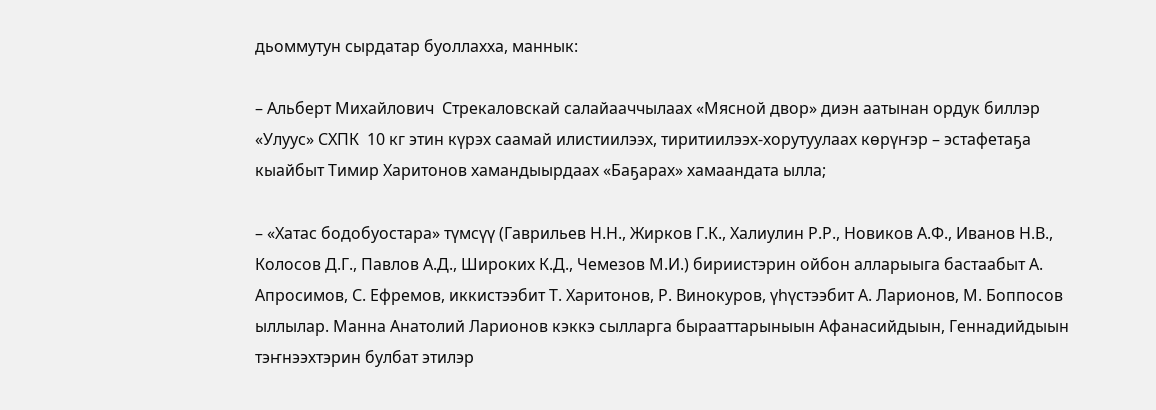дьоммутун сырдатар буоллахха, маннык:

– Альберт Михайлович  Стрекаловскай салайааччылаах «Мясной двор» диэн аатынан ордук биллэр «Улуус» СХПК  10 кг этин күрэх саамай илистиилээх, тиритиилээх-хорутуулаах көрүҥэр – эстафетаҕа кыайбыт Тимир Харитонов хамандыырдаах «Баҕарах» хамаандата ылла;

– «Хатас бодобуостара» түмсүү (Гаврильев Н.Н., Жирков Г.К., Халиулин Р.Р., Новиков А.Ф., Иванов Н.В., Колосов Д.Г., Павлов А.Д., Широких К.Д., Чемезов М.И.) бириистэрин ойбон алларыыга бастаабыт А. Апросимов, С. Ефремов, иккистээбит Т. Харитонов, Р. Винокуров, үһүстээбит А. Ларионов, М. Боппосов ыллылар. Манна Анатолий Ларионов кэккэ сылларга бырааттарыныын Афанасийдыын, Геннадийдыын тэҥнээхтэрин булбат этилэр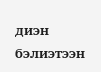диэн бэлиэтээн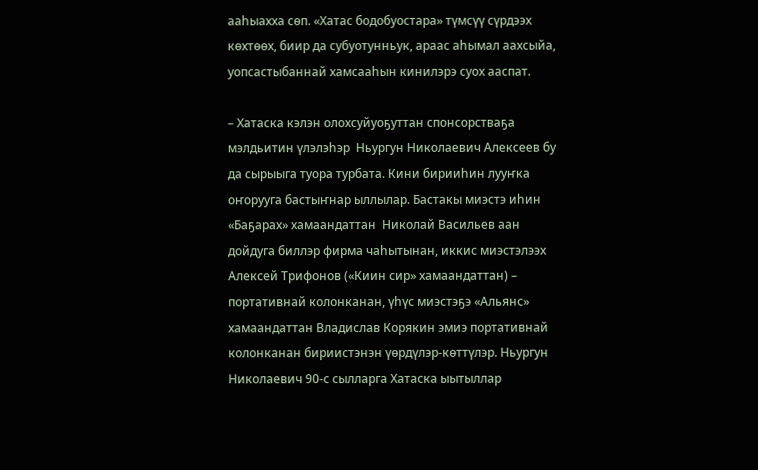ааһыахха сөп. «Хатас бодобуостара» түмсүү сүрдээх көхтөөх, биир да субуотунньук, араас аһымал аахсыйа, уопсастыбаннай хамсааһын кинилэрэ суох ааспат.

– Хатаска кэлэн олохсуйуоҕуттан спонсорстваҕа мэлдьитин үлэлэһэр  Ньургун Николаевич Алексеев бу да сырыыга туора турбата. Кини бирииһин лууҥка оҥорууга бастыҥнар ыллылар. Бастакы миэстэ иһин «Баҕарах» хамаандаттан  Николай Васильев аан дойдуга биллэр фирма чаһытынан, иккис миэстэлээх Алексей Трифонов («Киин сир» хамаандаттан) – портативнай колонканан, үһүс миэстэҕэ «Альянс» хамаандаттан Владислав Корякин эмиэ портативнай колонканан бириистэнэн үөрдүлэр-көттүлэр. Ньургун Николаевич 90-с сылларга Хатаска ыытыллар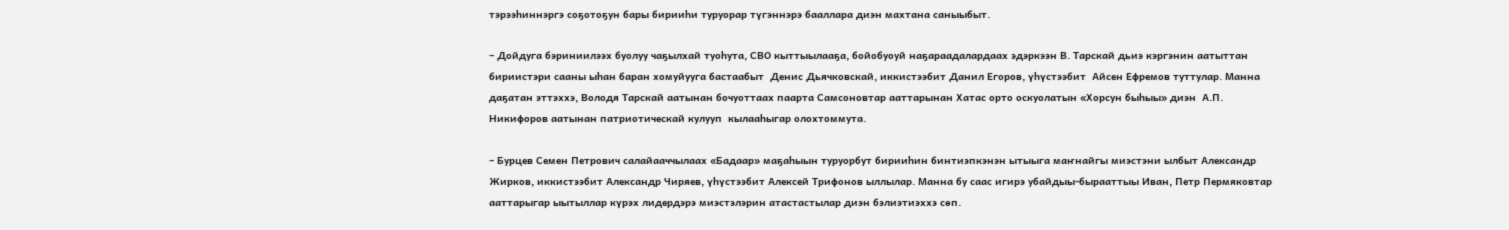тэрээһиннэргэ соҕотоҕун бары бирииһи туруорар түгэннэрэ бааллара диэн махтана саныыбыт.

– Дойдуга бэриниилээх буолуу чаҕылхай туоһута, СВО кыттыылааҕа, бойобуоуй наҕараадалардаах эдэркээн В. Тарскай дьиэ кэргэнин аатыттан бириистэри сааны ыһан баран хомуйууга бастаабыт  Денис Дьячковскай, иккистээбит Данил Егоров, үһүстээбит  Айсен Ефремов туттулар. Манна даҕатан эттэххэ, Володя Тарскай аатынан бочуоттаах паарта Самсоновтар ааттарынан Хатас орто оскуолатын «Хорсун быһыы» диэн  А.П. Никифоров аатынан патриотическай кулууп  кылааһыгар олохтоммута.

– Бурцев Семен Петрович салайааччылаах «Бадаар» маҕаһыын туруорбут бирииһин бинтиэпкэнэн ытыыга маҥнайгы миэстэни ылбыт Александр Жирков, иккистээбит Александр Чиряев, үһүстээбит Алексей Трифонов ыллылар. Манна бу саас игирэ убайдыы-бырааттыы Иван, Петр Пермяковтар ааттарыгар ыытыллар күрэх лидердэрэ миэстэлэрин атастастылар диэн бэлиэтиэххэ сөп.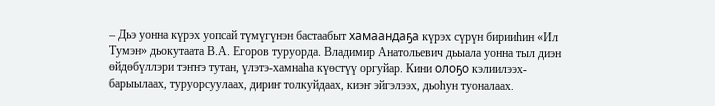– Дьэ уонна күрэх уопсай түмүгүнэн бастаабыт хамаандаҕа күрэх сүрүн бирииһин «Ил Тумэн» дьокутаата В.А. Егоров туруорда. Владимир Анатольевич дьыала уонна тыл диэн өйдөбүллэри тэҥҥэ тутан, үлэтэ-хамнаһа күөстүү оргуйар. Кини олоҕо кэлиилээх-барыылаах, туруорсуулаах, дириҥ толкуйдаах, киэҥ эйгэлээх, дьоһун туоналаах.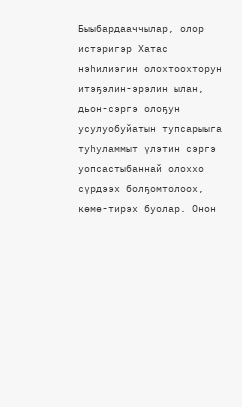Быыбардааччылар, олор истэригэр Хатас нэһилиэгин олохтоохторун итэҕэлин-эрэлин ылан, дьон-сэргэ олоҕун усулуобуйатын тупсарыыга туһуламмыт үлэтин сэргэ уопсастыбаннай олоххо сүрдээх болҕомтолоох, көмө-тирэх буолар. Онон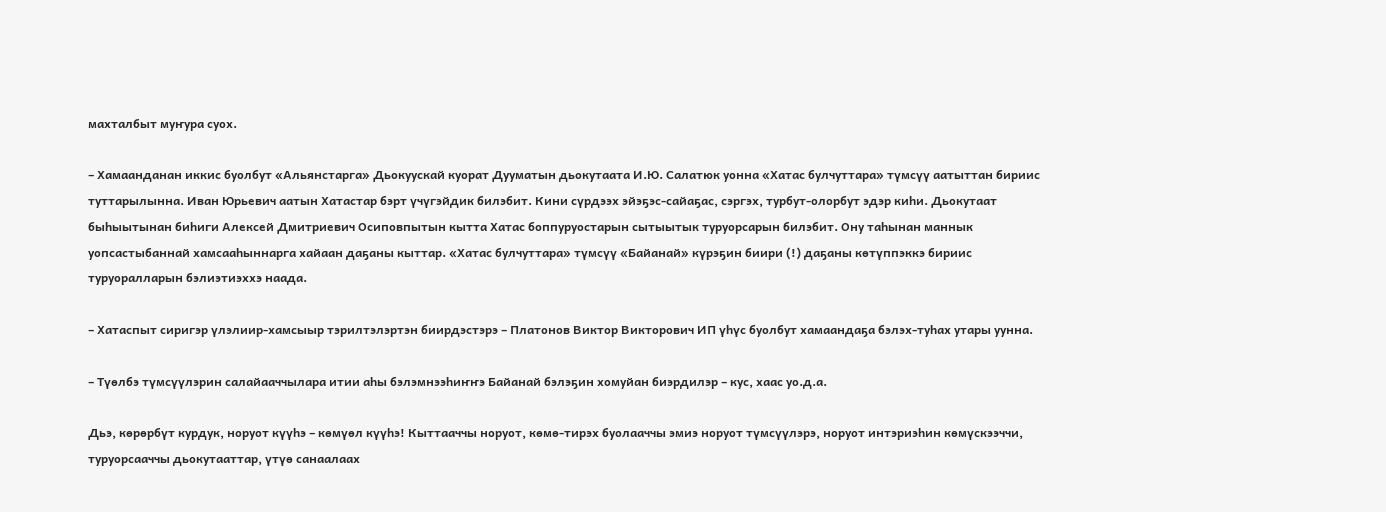махталбыт муҥура суох.

– Хамаанданан иккис буолбут «Альянстарга» Дьокуускай куорат Дууматын дьокутаата И.Ю. Салатюк уонна «Хатас булчуттара» түмсүү аатыттан бириис туттарылынна. Иван Юрьевич аатын Хатастар бэрт үчүгэйдик билэбит. Кини сүрдээх эйэҕэс-сайаҕас, сэргэх, турбут-олорбут эдэр киһи. Дьокутаат быһыытынан биһиги Алексей Дмитриевич Осиповпытын кытта Хатас боппуруостарын сытыытык туруорсарын билэбит. Ону таһынан маннык уопсастыбаннай хамсааһыннарга хайаан даҕаны кыттар. «Хатас булчуттара» түмсүү «Байанай» күрэҕин биири (!) даҕаны көтүппэккэ бириис туруоралларын бэлиэтиэххэ наада.

– Хатаспыт сиригэр үлэлиир-хамсыыр тэрилтэлэртэн биирдэстэрэ – Платонов Виктор Викторович ИП үһүс буолбут хамаандаҕа бэлэх-туһах утары уунна.

– Түөлбэ түмсүүлэрин салайааччылара итии аһы бэлэмнээһиҥҥэ Байанай бэлэҕин хомуйан биэрдилэр – кус, хаас уо.д.а.

Дьэ, көрөрбүт курдук, норуот күүһэ – көмүөл күүһэ! Кыттааччы норуот, көмө-тирэх буолааччы эмиэ норуот түмсүүлэрэ, норуот интэриэһин көмүскээччи, туруорсааччы дьокутааттар, үтүө санаалаах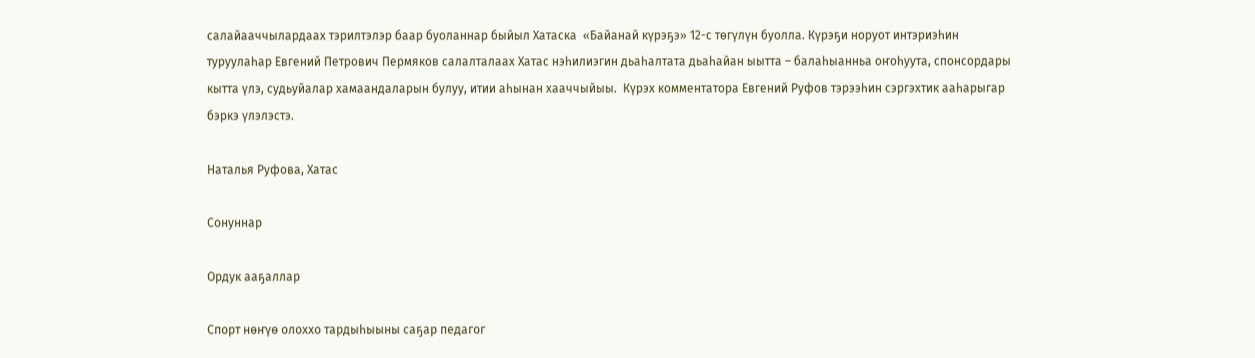салайааччылардаах тэрилтэлэр баар буоланнар быйыл Хатаска  «Байанай күрэҕэ» 12-с төгүлүн буолла. Күрэҕи норуот интэриэһин туруулаһар Евгений Петрович Пермяков салалталаах Хатас нэһилиэгин дьаһалтата дьаһайан ыытта – балаһыанньа оҥоһуута, спонсордары кытта үлэ, судьуйалар хамаандаларын булуу, итии аһынан хааччыйыы.  Күрэх комментатора Евгений Руфов тэрээһин сэргэхтик ааһарыгар бэркэ үлэлэстэ.

Наталья Руфова, Хатас

Сонуннар

Ордук ааҕаллар

Спорт нөҥүө олоххо тардыһыыны саҕар педагог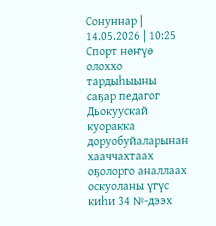Сонуннар | 14.05.2026 | 10:25
Спорт нөҥүө олоххо тардыһыыны саҕар педагог
Дьокуускай куоракка доруобуйаларынан хааччахтаах оҕолорго аналлаах оскуоланы үгүс киһи 34 №-дээх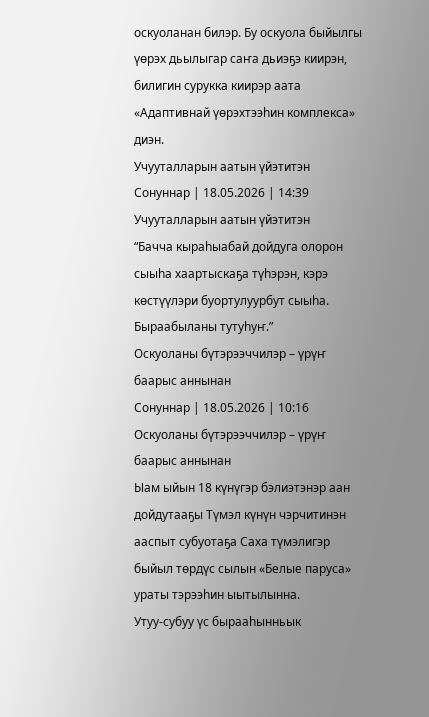оскуоланан билэр. Бу оскуола быйылгы үөрэх дьылыгар саҥа дьиэҕэ киирэн, билигин сурукка киирэр аата «Адаптивнай үөрэхтээһин комплекса» диэн.
Учууталларын аатын үйэтитэн
Сонуннар | 18.05.2026 | 14:39
Учууталларын аатын үйэтитэн
“Бачча кыраһыабай дойдуга олорон сыыһа хаартыскаҕа түһэрэн, кэрэ көстүүлэри буортулуурбут сыыһа. Быраабыланы тутуһуҥ.”
Оскуоланы бүтэрээччилэр – үрүҥ баарыс аннынан
Сонуннар | 18.05.2026 | 10:16
Оскуоланы бүтэрээччилэр – үрүҥ баарыс аннынан
Ыам ыйын 18 күнүгэр бэлиэтэнэр аан дойдутааҕы Түмэл күнүн чэрчитинэн ааспыт субуотаҕа Саха түмэлигэр быйыл төрдүс сылын «Белые паруса» ураты тэрээһин ыытылынна.
Утуу-субуу үс бырааһынньык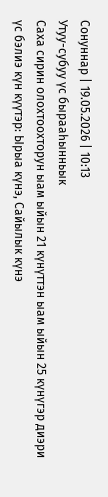Сонуннар | 19.05.2026 | 10:13
Утуу-субуу үс бырааһынньык
Саха сирин олохтоохторун ыам ыйын 21 күнүттэн ыам ыйын 25 күнүгэр диэри үс бэлиэ күн күүтэр: Ырыа күнэ, Сайылык күнэ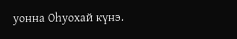уонна Оһуохай күнэ.